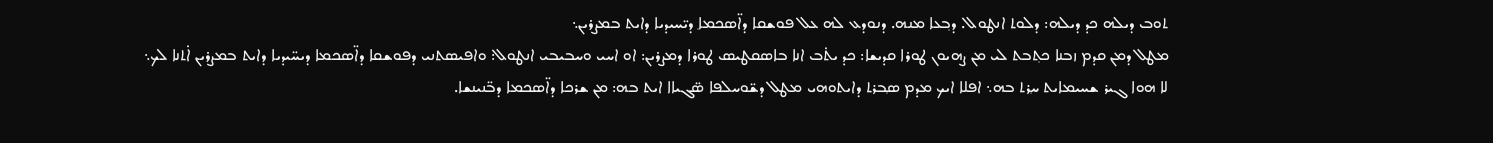ܬܘܒ ܕܝܠܗ ܟܕ ܕܝܠܗ: ܕܠܘܬ ܐܢܛܘܠ. ܕܒ݂ܥܐ ܡܢܗ. ܕܢܘܕܥ ܠܗ ܥܠ ܦܘܫܩܐ ܕܐ̈ܣܟܡܐ݂ ܕܝ̈ܚܝܕܝܐ ܕܐܝܬ ܒܡܨܪܝܢ܆
ܡܛܠ ܕܡܢ ܩܕܡ ܙܒܢܐ ܟܬ݂ܒܬ ܠܝ ܡܢ ܨܗܝܘܢ ܛܘܪܐ ܩܕܝܫܐ: ܟܕ ܝܬ̇ܒ ܐܢܐ ܒܐܣܩܛܝܣ ܛܘܪܐ ܕܡܨܪܝܢ: ܐܘ ܐܚܝ ܘܚܒܝܒܝ ܐܢܛܘܠ: ܘܐܦܝܣܬܢܝ ܕܦܘܫܩܐ ܕܐ̈ܣܟܡܐ ܕܝܚ̈ܝܕܝܐ ܕܐܝܬ ܒܡܨܪܝܢ ܐ̇ܬܢܐ ܠܟ܆ ܠܐ ܗܘܐ ܓܝܪ ܫܚܝܡܐܝܬ ܚ݂ܪܬ ܒܗ܆ ܐܦܠܐ ܐܝܟ ܡܕܡ ܣ݂ܒܪܬ ܕܐܝܬܘܗܝ ܡܛܠ ܕܫ̈ܘܚܠܦܐ ܣ̈ܓܝܐܐ ܐܝܬ ܒܗ: ܡܢ ܫܪܟܐ ܕܐ̈ܣܟܡܐ ܕܒ̈ܢܝܢܫܐ.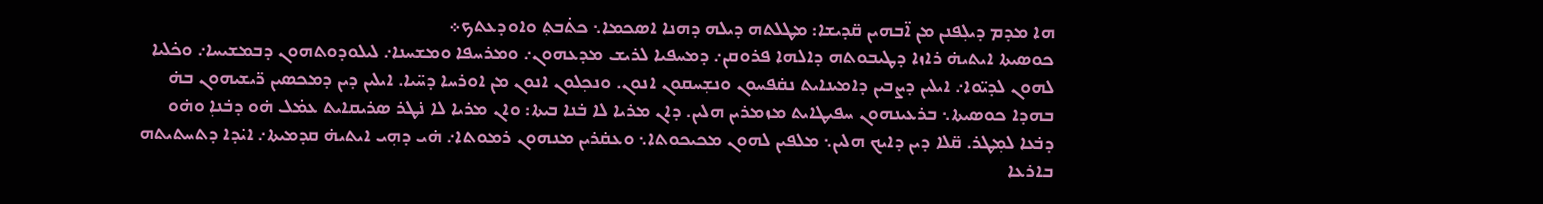ܗܐ ܡܕܡ ܕܝܠ݂ܦܢܢ ܡܢ ܐ̈ܒܗܝܢ ܩ̈ܕܝܫܐ: ܡܛܠܬܗ ܕܝܠܗ ܕܗܢܐ ܐܣܟܡܐ܆ ܟܬ̇ܒܬ݂ ܘܐܘܕܥܬܟ܀
ܟܘܣܝܬܐ ܐܝܬܝܗ̇ ܪܐܙܐ ܕܛܝܒܘܬܗ ܕܐܠܗܐ ܦܪܘܩܢ܇ ܕܡܚܦܝܐ ܠܪܝܫ ܡܕܥܗܘܢ܇ ܘܡܪܚܦܐ ܘܡܫܚܢܐ܇ ܠܝܠܘܕܘܬܗܘܢ ܕܒܡܫܝܚܐ܇ ܘܟ̇ܠܝܐ ܠܗܘܢ ܠܕܝ̈ܘܐ܇ ܐܝܠܝܢ ܕܨܒܝܢ ܕܐܡܝܢܐܝܬ ܢܩ̇ܦܚܘܢ ܘܢܫ݂ܚܩܘܢ ܐܢܘܢ. ܘܢܟ݂ܠܘܢ ܐܢܘܢ ܡܢ ܐܘܪܚܐ ܕܚ̈ܝܐ. ܐܝܠܝܢ ܕܝܢ ܕܡܟܣܝܢ ܪ̈ܝܫܝܗܘܢ ܒܗ̇ ܒܗܕܐ ܟܘܣܝܬܐ܆ ܒܪܥܝܢܗܘܢ ܚܦܝܛܐܝܬ ܡܙܡܪܝܢ ܗܠܝܢ. ܕܐܢ ܡܪܝܐ ܠܐ ܒ̇ܢܐ ܒܝܬܐ: ܘܐܢ ܡܪܝܐ ܠܐ ܢ̇ܛܪ ܣܪܝܩܐܝܬ ܥܡ̇ܠ ܗ̇ܘ ܕܒ̇ܢܐ݂ ܘܗ̇ܘ ܕܒ̇ܥܐ ܠܡ݂ܛܪ. ܩ̈ܠܐ ܕܝܢ ܕܐܝܟ ܗܠܝܢ܆ ܡܠܦܝܢ ܠܗܘܢ ܡܟܝܟܘܬܐ܆ ܘܥܩ̇ܪܝܢ ܡܢܗܘܢ ܪܡܘܬܐ܇ ܗ̇ܝ ܕܗ݂ܝ ܐܝܬܝܗ̇ ܩܕܡܝܬܐ܇ ܐܝ̇ܕܐ ܕܬܚܬܝܬܗ ܒܐܪܥܐ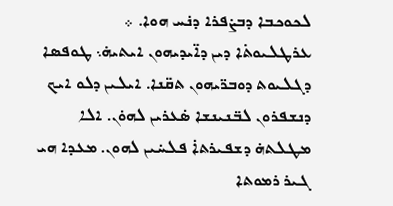ܠܟܘܟܒܐ ܕܒܨ̇ܦܪܐ ܕܢ̇ܚ ܗܘܐ. ܀
ܥܪܛܠܝܘܬ̇ܐ ܕܝܢ ܕܐ̈ܝܕܝܗܘܢ ܐܝܬܝܗ̇܆ ܛܘܦܣܐ ܕܓܠܝܘܬ ܕܘܒܪ̈ܝܗܘܢ ܬܩ̈ܢܐ. ܐܝܠܝܢ ܕܠܘ ܐܝܟ ܕܢܫܦܪܘܢ ܠܒ̈ܢܝܢܫܐ ܣ̇ܥܪܝܢ ܠܗܘ̇ܢ. ܐܠܐ ܡܛܠܬܗ̇ ܕܫܦܝܪܬܐ̇ ܦܠܚ̇ܝܢ ܠܗܘܢ. ܡܥܕܐ ܗܝ ܓܝܪ ܪܡܘܬܐ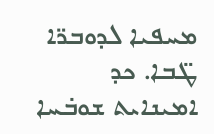ܡܚܦܝܐ ܠܕܘܒܪ̈ܐ ܛ̈ܒܐ. ܟܕ ܐܡܝܢܐܝܬ ܫܘܒ̇ܚܐ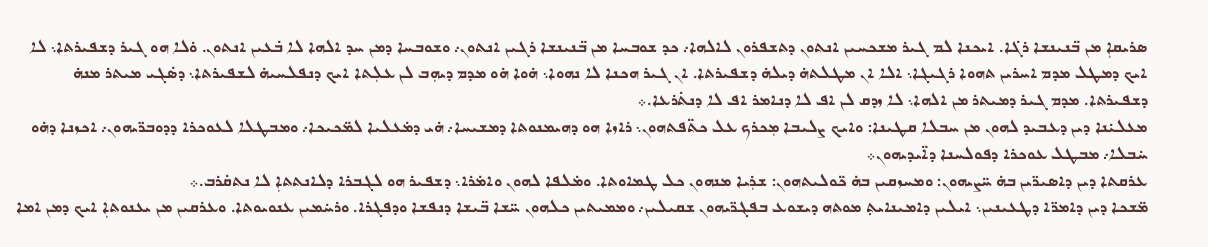ܣܪܝܩܐ݂ ܡܢ ܒ̈ܢܝܢܫܐ ܪܓ̇ܐ. ܐܝܟܢܐ ܠܡ ܓܝܪ ܡܫܟܚܝܢ ܐܢܬܘܢ ܕܬܫܦܪܘܢ ܠܐܠܗܐ܇ ܟܕ ܫܘܒܚܐ ܡܢ ܒ̈ܢܝܢܫܐ ܪܓܝܢ ܐܢܬܘܢ܇ ܘܫܘܒܚܐ ܕܡܢ ܚܕ ܐܠܗܐ ܠܐ ܒ̇ܥܝܢ ܐܢܬܘܢ. ܘ̇ܠܐ ܗܘ ܓܝܪ ܕܫܦܝܪܬܐ܆ ܠܐ ܐܝܟ ܕܡܛܠ ܡܕܡ ܐܚܪܝܢ ܬܗܘܐ ܪܓܝܓܐ܆ ܐܠܐ ܐܢ ܡܛܠܬܗ̇ ܕܝܠܗ̇ ܕܫܦܝܪܬܐ. ܐܢ ܓܝܪ ܗܟܢܐ ܠܐ ܢܗܘܐ܆ ܗ̇ܘܐ ܗ̇ܘ ܡܕܡ ܕܝܗ݂ܒ ܠܢ ܥܠ݂ܬܐ ܐܝܟ ܕܢܦܠܚܝܗ̇ ܠܫܦܝܪܬܐ܆ ܕܣ̇ܓܝ ܡܝܬܪ ܡܢܗ̇ ܕܫܦܝܪܬܐ. ܡܕܡ ܓܝܪ ܕܡܝܬܪ ܡܢ ܐܠܗܐ܆ ܠܐ ܙܕܩ ܠܢ ܐܦ ܠܐ ܕܢܐܡܪ ܐܦ ܠܐ ܕܢܬ̇ܪܥܐ.܀
ܡܥܠܝ̇ܢܐ ܕܝܢ ܕܥܒܝܕ ܠܗܘܢ ܡܢ ܚܒܠܐ ܩܛܝܢܐ: ܘܐܝܟ ܨܠܝܒܐ ܡ݂ܟܪܟ ܥܠ ܟܬ̈ܦܬܗܘܢ܆ ܪܐܙܐ ܗܘ ܕܗܝܡܢܘܬܐ ܕܡܫܝܚܐ܇ ܗ̇ܝ ܕܡ̇ܥܠܝܐ ܠܡ̈ܟܝܟܐ܇ ܘܡܒܛܠܐ ܠܥܘܟܪܐ ܕܕܘܒܪ̈ܝܗܘܢ܇ ܐܟܙܢܐ ܕܗ̇ܘ ܚ̇ܒܠܐ܇ ܡܒܛܠ ܥܘܟܪܐ ܕܦܘܠܚܢܐ ܕܐ̈ܝܕܝܗܘܢ܀
ܥܪܩܬܐ ܕܝܢ ܕܐܣܝܪ̈ܝܢ ܒܗ̇ ܚ̈ܨܝܗܘܢ: ܘܡܚܙܩܝܢ ܒܗ̇ ܟ̈ܘܠܝܬܗܘܢ: ܫܪ݂ܝܐ ܡܢܗܘܢ ܟܠ ܛܡܐܘܬܐ. ܘܡ̇ܠܦܐ ܠܗܘܢ ܘܐܡ̇ܪܐ܆ ܕܫܦܝܪ ܗܘ ܠܓܒܪܐ ܕܠܐܢܬܬܐ݂ ܠܐ ܢܬܩ̇ܪܒ.܀
ܡ̈ܫܟܐ ܕܝܢ ܕܐܡܪ̈ܐ ܕܛܥܝܢܝܢ܆ ܐܝܠܝܢ ܕܐܡܝܢܐܝܬ݂ ܡܘܬܗ ܕܝܫܘܥ ܒܦܓܪ̈ܝܗܘܢ ܫܩܝܠܝܢ܇ ܘܡܡܝܬܝܢ ܟܠܗܘܢ ܚ̈ܫܐ ܒ̈ܝܫܐ ܕܢܦܫܐ ܘܕܦܓܪܐ. ܘܪܚ̇ܡܝܢ ܥܢܘܝܘܬܐ. ܘܥܪܩܝܢ ܡܢ ܝܥܢܘܬܐ݂ ܐܝܟ ܕܡܢ ܐܡܐ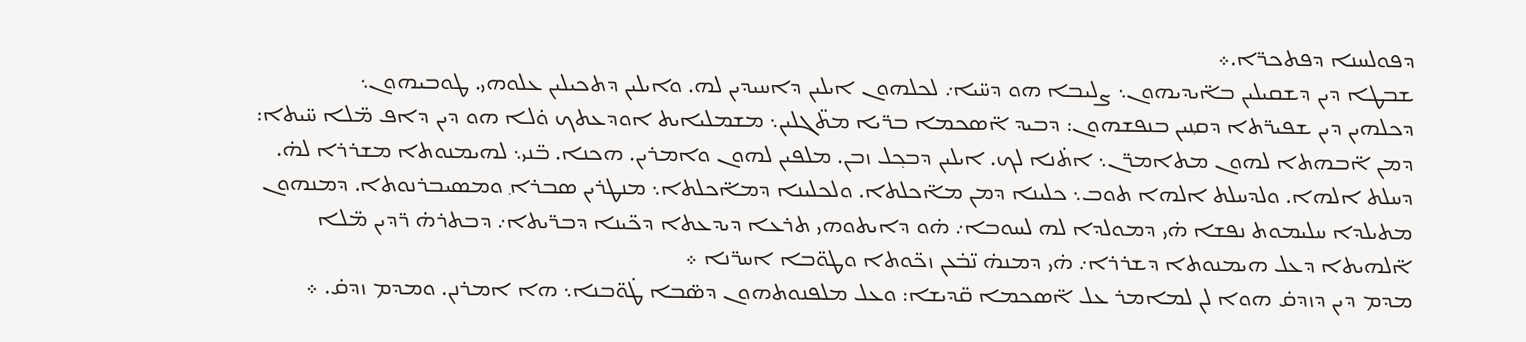ܕܦܘܠܚܢܐ ܕܦܬܟܪ̈ܐ.܀
ܫܒܛܐ ܕܝܢ ܕܫܩܝܠܝܢ ܒܐ̈ܝܕܝܗܘܢ܆ ܨܠܝܒܐ ܗܘ ܕܚ̈ܝܐ܇ ܠܟܠܗܘܢ ܐܝܠܝܢ ܕܐܚܝܕܝܢ ܠܗ. ܘܐܝܠܝܢ ܕܬܟܝܠܝܢ ܥܠܘܗܝ. ܛܘܒܝܗܘܢ܆
ܕܟܠܗܝܢ ܕܝܢ ܫܦܝܪ̈ܬܐ ܕܩ݂ܢܝܢ ܒܢܦܫܗܘܢ: ܕܒܝܕ ܐ̈ܣܟܡܐ ܒܪ̈ܝܐ ܡܬ̈ܓܠܝܢ܆ ܡܫܡܠܝܐܝܬ ܐܘܕܥܬܟ ܘ̇ܠܐ ܗܘ ܕܝܢ ܕܐܦ ܡ̈ܠܐ ܚ̈ܝܬܐ: ܕܡܢ ܐ̈ܒܗܬܐ ܠܗܘܢ ܡܬܐܡܪ̈ܢ܆ ܐܬ̇ܢܐ ܠܟ. ܐܝܠܝܢ ܕܒܟ݂ܠ ܙܒܢ. ܡܠܦܝܢ ܠܗܘܢ ܘܐܡܪܝܢ. ܗܟܢܐ. ܒ̈ܢܝ܆ ܠܗܝܡܢܘܬܐ ܡܫܪܪܐ ܠܗ̇. ܕܚܠܬ ܐܠܗܐ. ܘܠܕܚܠܬ ܐܠܗܐ ܬܘܒ܆ ܟܠܝܢܐ ܕܡܢ ܡܐ̈ܟܠܬܐ. ܘܠܟܠܝܢܐ ܕܡܐ̈ܟܠܬܐ܆ ܡܢܛܪܝܢ ܣܒܪܐ݂ ܘܡܣܝܒܪܢܘܬܐ. ܕܡܢܗܘܢ ܡܬܝܠܕܐ ܚܠܝܡܘܬ ܢܦܫܐ ܗ̇ܝ ܕܡܘܠܕܐ ܠܗ ܠܚܘܒܐ܇ ܗ̇ܘ ܕܐܝܬܘܗܝ ܬܪܥܐ ܕܝܕܥܬܐ ܕܟ̈ܝܢܐ ܕܒܪ̈ܝܬܐ܇ ܕܒܬܪܗ̇ ܪ̈ܕܝܢ ܡ̈ܠܐ ܐ̈ܠܗܝܬܐ ܕܥܠ ܗܝܡܢܘܬܐ ܕܫܪܪܐ܇ ܗ̇ܝ ܕܡܢܗ̇ ܢ̈ܒ̇ܥܢ ܙܟ̈ܘܬܐ ܘܛܘ̈ܒܐ ܐܚܪ̈ܢܐ ܀
ܡܕܡ ܕܝܢ ܕܙܕܩ̇ ܗܘܐ ܠܢ ܠܡܐܡܪ ܥܠ ܐ̈ܣܟܡܐ ܩ̈ܕܝܫܐ: ܘܥܠ ܡܠܦܢܘܬܗܘܢ ܕܣ̈ܒܐ ܛ̇ܘ̈ܒܢܐ܆ ܗܐ ܐܡܪܢܢ. ܘܡܕܡ ܙܕܩ̇. ܀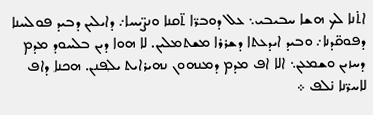ܐܬ̇ܢܐ ܠܟ ܗܫܐ ܚܒܝܒܝ܆ ܥܠ ܕܘܒܪ̈ܐ ܬ̈ܩܢܐ ܘܢܨ̈ܝܚܐ܇ ܕܐܝܠܝܢ ܕܒܝܕ ܦܘܠܚܢܐ ܕܦܘܩ̈ܕܢܐ܇ ܘܒܝܕ ܐܝܕܥܬܐ ܕܫܪܪܐ ܡܫܬܡܠܝܢ. ܠܐ ܗܘܐ ܕܝܢ ܒܠܚܘܕ ܡܕܡ ܕܚܙܝܢ ܘܫܡܥܢ܆ ܐܠܐ ܐܦ ܡܕܡ ܕܡܢܗܘܢ ܢܗܝܪܐܝܬ ܝܠ݂ܦܢܢ. ܗܟܢܐ݂ ܕܐܦ ܠܐܚܪ̈ܢܐ ܢ̇ܠܦ ܀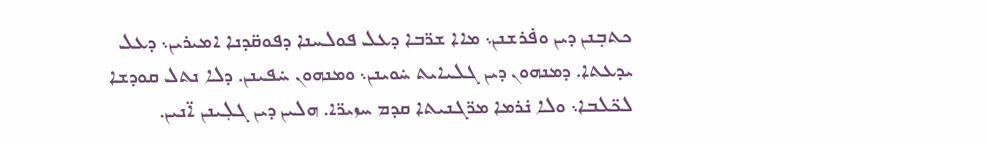ܟܬܒ݂ܢܢ ܕܝܢ ܘܦ̇ܪܫܢܢ܆ ܡܐܐ ܫܪ̈ܒܐ ܕܥܠ ܦܘܠܚܢܐ ܕܦܘܩ̈ܕܢܐ ܐܡܝܪܝܢ܆ ܕܥܠ ܝܕܥܬܐ. ܕܡܢܗܘܢ ܕܝܢ ܓܠܝܐܝܬ ܚ̇ܘܝܢܢ܆ ܘܡܢܗܘܢ ܚ̇ܦܝܢܢ. ܕܠܐ ܢܬܠ ܩܘܕܫܐ ܠܟ̈ܠܒܐ܆ ܘܠܐ ܢ̇ܪܡܐ ܡܪ̈ܓܢܝܬܐ ܩܕܡ ܚܙܝܪ̈ܐ. ܗܠܝܢ ܕܝܢ ܓܠ݂ܝܢܢ ܐ̈ܢܝܢ.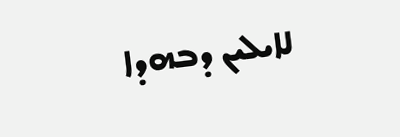ܠܐܝܠܝܢ ܕܒܗܕܐ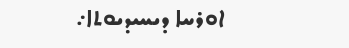ܐܘܪܚܐ ܕܝܚܝܕܝܘܬܐ܇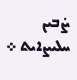ܨ̇ܒܝܢ ܚܠܝܨܐܝܬ ܀